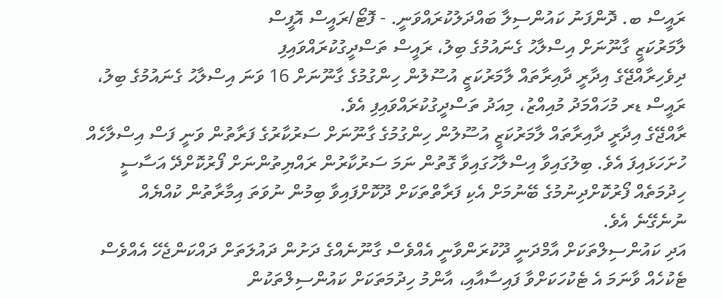ރައީސް ބ. ދޮންފަނު ކައުންސިލާ ބައްދަލުކުރައްވަނީ. - ފޮޓޯ/ރައީސް އޮފީސް
ލާމަރުކަޒީ ގާނޫނަށް އިސްލާޙު ގެނައުމުގެ ބިލު، ރައީސް ތަސްދީގުކުރައްވައިފި
ދިވެހިރާއްޖޭގެ އިދާރީ ދާއިރާތައް ލާމަރުކަޒީ އުސޫލުން ހިންގުމުގެ ގާނޫނަށް 16 ވަނަ އިސްލާޙު ގެނައުމުގެ ބިލު، ރައީސް ޑރ މުހައްމަދު މުއިއްޒު، މިއަދު ތަސްދީގުކުރައްވައިފި އެވެ.
ރާއްޖޭގެ އިދާރީ ދާއިރާތައް ލާމަރުކަޒީ އުސޫލުން ހިންގުމުގެ ގާނޫނަށް ސަރުކާރުގެ ފަރާތުން ވަނީ ފަސް އިސްލާހެއް ހުށަހަޅައިފަ އެވެ. ބިލުގައިވާ އިސްލާހުގައިވާ ގޮތުން ނަމަ ސަރުކާރުން ރައްޔިތުންނަށް ފޯރުކޮށްދޭ އަސާސީ ހިދުމަތެއް ފޯރުކޮށްދިނުމުގެ ބޭނުމަށް އެކި ފަރާތްތަކަށް ދޫކޮށްފައިވާ ބިމުން ނުވަތަ އިމާރާތުން ކުއްޔެއް ނުނެގޭނެ އެވެ.
އަދި ކައުންސިލްތަކަށް އާމްދަނީ ދޫކުރަންވާނީ އެއްވެސް ގާނޫނެއްގެ ދަށުން ދައުލަތަށް ދައްކަންޖެހޭ އެއްވެސް ޓެކުހެއް ވާނަމަ އެ ޓެކުހަކަށްވާ ފައިސާއާއި، އާންމު ހިދުމަތަކަށް ކައުންސިލްތަކުން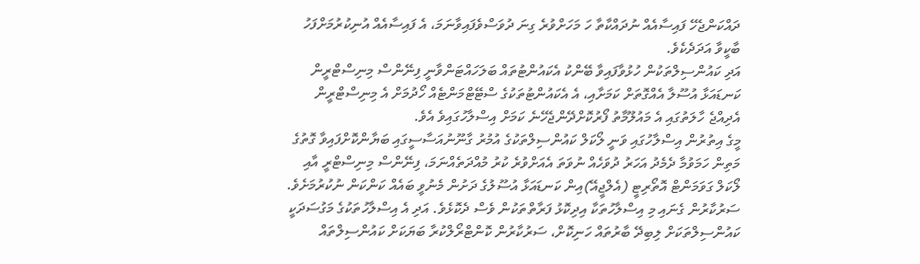ދައްކަންޖެހޭ ފައިސާއެއް ނުދައްކާތާ ހަ މަހަށްވުރެ ގިނަ ދުވަސްވެފައިވާނަމަ، އެ ފައިސާއެއް އުނިކުރުމަށްފަހު ބާކީވާ އަދަދެކެވެ.
އަދި ކައުންސިލްތަކުން ހުޅުވާފައިވާ ބޭންކު އެކައުންޓުތައް ބަލަހައްޓަންވާނީ ފިނޭންސް މިނިސްޓްރީން ކަނޑައަޅާ އުސޫލާ އެއްގޮތަށް ކަމަށާއި، އެ އެކައުންޓުތަކުގެ ސްޓޭޓްމަންޓެއް ހޯދުމަށް އެ މިނިސްޓްރީން އެދިއްޖެ ހާލަތުގައި އެ މައުލޫމާތު ފޯރުކޮށްދޭންޖެހޭނެ ކަމަށް އިސްލާހުގައިވެ އެވެ.
މީގެ އިތުރުން އިސްލާހުގައި ވަނީ ލޯކަލް ކައުންސިލްތަކުގެ އުމުރު ގާނޫނުއަސާސީގައި ބަޔާންކޮށްފައިވާ ގޮތުގެ މަތިން ހަމަވުމާ ދެމެދު އަހަރު ދުވަހެއް ނުވަތަ އެއަށްވުރެ ކުރު މުއްދަތެއްނަމަ، ފިނޭންސް މިނިސްޓްރީ އާއި ލޯކަލް ގަވަމަންޓް އޮތޯރިޓީ (އެލްޖީއޭ)އިން ކަނޑައަޅާ އުސޫލުގެ ދަށުން މެނުވީ ބައެއް ކަންކަން ނުކުރުމަށެވެ.
ސަރުކާރުން ގެނައި މި އިސްލާހުތަކާ އިދިކޮޅު ފަރާތްތަކުން ވެސް ދެކޮޅެވެ. އަދި އެ އިސްލާހުތަކުގެ މަގުސަދަކީ ކައުންސިލްތަކަށް ލިބިދޭ ބާރުތައް ހަނިކޮށް، ސަރުކާރުން ކޮންޓްރޯލްކުރާ ބަޔަކަށް ކައުންސިލްތައް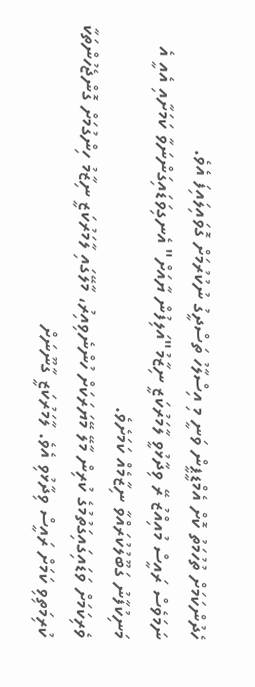ހެދުންކަމަށް ތުހުމަތު ކޮށް އެމްޑީޕީން ވަނީ މި އިސްލާހު ތަސްދީގު ނުކުރުމަށް ގޮވައިލައިފަ އެވެ.
ނަމަވެސް ރައީސް މުއިއްޒު ރޭ ވިދާޅުވީ ލާމަރުކަޒީ ނިޒާމު"އަލިފުން ޔާއަށް" އެނގިވަޑައިގަންނަވާ ކަމަށާއި އެއީ އެ މަނިކުފާނު ގަބޫލުކުރައްވާ ނިޒާމެއް ކަމަށެވެ.
ވެރިކަމަށް ވަޑައިގައިގަތުމުގެ ކުރިން މާލޭ މޭޔަރަކަށް ހުންނެވިއިރު، މާލޭގައި ލާމަރުކަޒީ ނިޒާމު ހިންގުމަށް ގޮންޖެހުންތަކާ ކުރިމަތިވި ކަމަށް ރައީސް ވިދާޅުވި އެވެ. ލާމަރުކަޒީ ގާނޫނަށް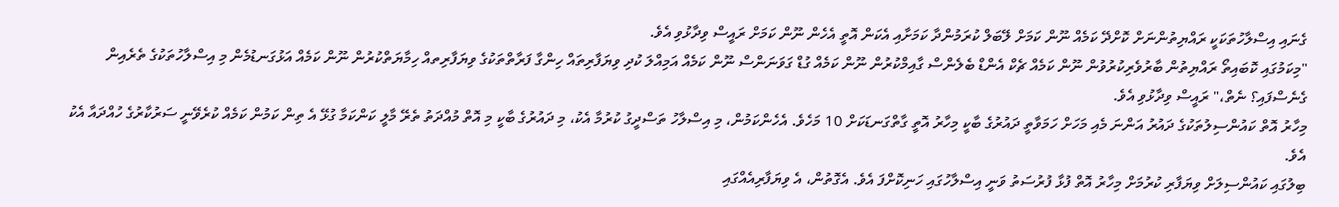ގެނައި އިސްލާހުތަކަކީ ރައްޔިތުންނަށް ކޮށްދޭ ކަމެއް ނޫން ކަމަށް ލޭބަލް ކުރަމުންދާ ކަމަށާއި އެކަން އޮތީ އެހެން ނޫން ކަމަށް ރައީސް ވިދާޅުވި އެވެ.
"މިކަމުގައި ކޮބައިތޯ ރައްޔިތުން ބާރުވެރިކުރުވުން ނޫން ކަމެއް ޗެކް އެންޑް ބެލެންސް ގާއިމްކުރުން ނޫން ކަމެއް ގުޑް ގަވަނަންސް ނޫން ކަމެއް އަމިއްލަ ކުދި ވިޔަފާރިތައް ހިންގާ ފަރާތްތަކުގެ ވިޔަފާރިތއް ހިމާޔަތްކުރުން ނޫން ކަމެއް އަޅުގަނޑުމެން މި އިސްލާހުތަކުގެ ތެރެއިން ގެނެސްފައި؟ ނެތް،" ރައީސް ވިދާޅުވި އެވެ.
މިހާރު އޮތް ކައުންސިލުތަކުގެ ދައުރު އަންނަ މެއި މަހަށް ހަމަވާތީ ދައުރުގެ ބާކީ މިހާރު އޮތީ ގާތްގަނޑަކަށް 10 މަހެވެ. އެހެންކަމުން، މި އިސްލާހު ތަސްދީގު ކުރުމާ އެކު، މި ދައުރުގެ ބާކީ މި އޮތް މުއްދަތު ތެރޭ މާލީ ކަންކަމާ ގުޅޭ އެ ތިން ކަމުން ކަމެއް ކުރެވޭނީ ސަރުކާރުގެ ހުއްދައާ އެކު އެވެ.
ބިލުގައި ކައުންސިލަށް ވިޔަފާރި ކުރުމަށް މިހާރު އޮތް ފުޅާ ފުރުސަތު ވަނީ އިސްލާހުގައި ހަނިކޮށްފަ އެވެ. އެގޮތުން، އެ ވިޔަފާރިއެއްގައި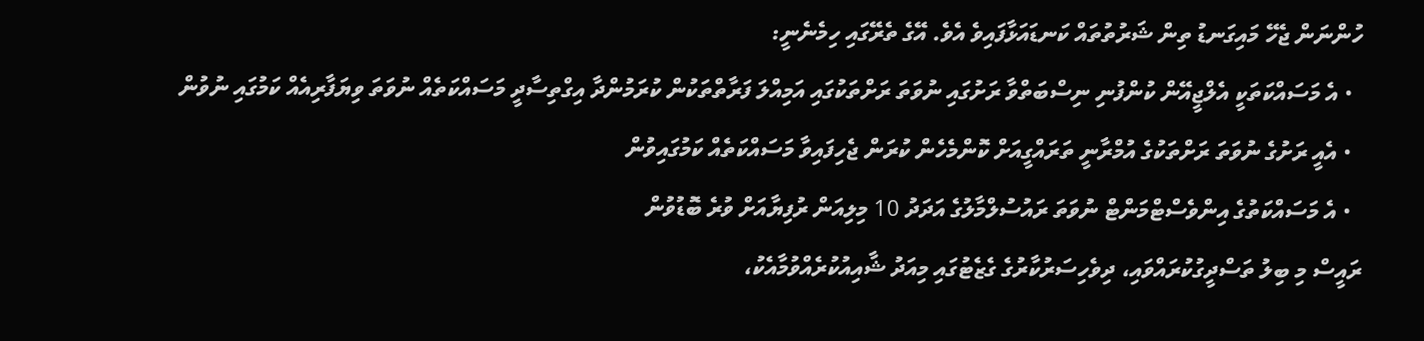ހުންނަން ޖެހޭ މައިގަނޑު ތިން ޝަރުތުތައް ކަނޑައަޅާފައިވެ އެވެ. އޭގެ ތެރޭގައި ހިމެނެނީ:
  • އެ މަސައްކަތަކީ އެލްޖީއޭން ކުންފުނި ނިސްބަތްވާ ރަށުގައި ނުވަތަ ރަށްތަކުގައި އަމިއްލަ ފަރާތްތަކުން ކުރަމުންދާ އިގްތިސާދީ މަސައްކަތެއް ނުވަތަ ވިޔަފާރިއެއް ކަމުގައި ނުވުން
  • އެއީ ރަށުގެ ނުވަތަ ރަށްތަކުގެ އުމްރާނީ ތަރައްގީއަށް ކޮންމެހެން ކުރަން ޖެހިފައިވާ މަސައްކަތެއް ކަމުގައިވުން
  • އެ މަސައްކަތުގެ އިންވެސްޓްމަންޓް ނުވަތަ ރައުސުލްމާލުގެ އަދަދު 10 މިލިއަން ރުފިޔާއަށް ވުރެ ބޮޑުވުން
ރައީސް މި ބިލު ތަސްދީގުކުރައްވައި، ދިވެހިސަރުކާރުގެ ގެޒެޓުގައި މިއަދު ޝާއިއުކުރެއްވުމާއެކު،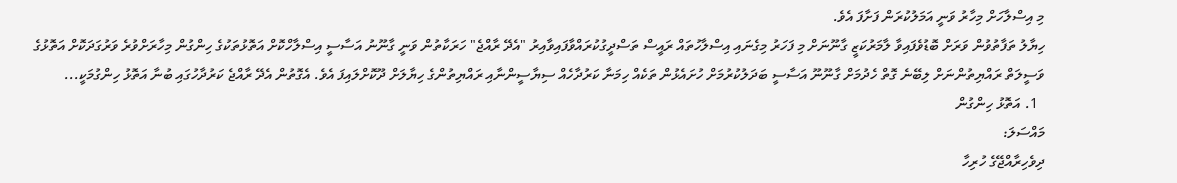މި އިސްލާހަށް މިހާރު ވަނީ އަމަލުކުރަން ފަށާފަ އެވެ.
ހިޔާލު ތަފާތުވުން ވަރަށް ބޮޑުވެފައިވާ ލާމަރުކަޒީ ގާނޫނަށް މި ފަހަރު މިގެނައި އިސްލާހުތައް ރައީސް ތަސްދީގުކުރައްވާފައިވާއިރު "އެދޭ ރާއްޖެ" ހަރަކާތުން ވަނީ ގާނޫނު އަސާސީ އިސްލާހްކޮށް އަތޮޅުތަކުގެ ހިންގުން މިހާރަށްވުރެ ވަރުގަދަކޮށް އަތޮޅުގެ ވަސީލަތް ރައްޔިތުންނަށް ލިބޭނެ ގޮތް ހެދުމަށް ގާނޫނޫ އަސާސީ ބަދަލުކުރުމަށް ހުށައެޅުން ތަކެއް ހިމަނާ ކަރުދާހެއް ސިޔާސީންނާއި ރައްޔިތުންގެ ހިޔާލަށް ދޫކޮށްލައިފަ އެވެ. އެގޮތުން އެދޭ ރާއްޖެ ކަރުދާހުގައި ބުނާ އަތޮޅު ހިންގުމަކީ...
  1. އަތޮޅު ހިންގުން
މައްސަލަ:
ދިވެހިރާއްޖޭގެ ހުރިހާ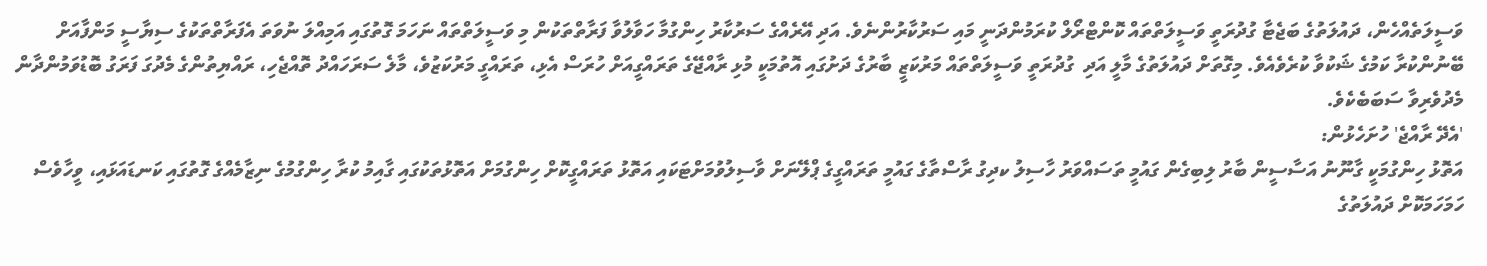ވަސީލަތެއްހެން، ދައުލަތުގެ ބަޖެޓާ ގުދުރަތީ ވަސީލަތްތައް ކޮންޓްރޯލް ކުރަމުންދަނީ މައި ސަރުކާރުންނެވެ. އަދި އޭރެއްގެ ސަރުކާރު ހިންގުމާ ހަވާލުވާ ފަރާތްތަކުން މި ވަސީލަތްތައް ނަހަމަ ގޮތުގައި އަމިއްލަ ނުވަތަ އެފަރާތްތަކުގެ ސިޔާސީ މަންފާއަށް ބޭނުންކުރާ ކަމުގެ ޝަކުވާ ކުރެވެއެވެ. މިގޮތަށް ދައުލަތުގެ މާލީ އަދި  ގުދުރަތީ ވަސީލަތްތައް މަރުކަޒީ ބާރުގެ ދަށުގައި އޮތުމަކީ މުޅި ރާއްޖޭގެ ތަރައްގީއަށް ހުރަސް އެޅި، ތަރައްގީ މަރުކަޒުވެ، މާލެ ސަރަހައްދު ތޮއްޖެހި، ރައްޔިތުންގެ މެދުގަ ފަރަގު ބޮޑުވަމުންދާން މެދުވެރިވާ ސަބަބެކެވެ.
'އެދޭ ރާއްޖެ' ހުށަހެޅުން:
އަތޮޅު ހިންގުމަކީ ގާނޫނު އަސާސީން ބާރު ލިބިގެން ގައުމީ ތަސައްވަރު ހާސިލު ކދިގު ރާސްތާގެ ގައުމީ ތަރައްގީގެ ޕްލޭނަށް ވާސިލުވުމަށްޓަކައި އަތޮޅު ތަރައްގީކޮށް ހިންގުމަށް އަތޮޅުތަކުގައި ގާއިމު ކުރާ ހިންގުމުގެ ނިޒާމެއްގެ ގޮތުގައި ކަނޑައަޅައި، ވީހާވެސް ހަމަހަމަކޮށް ދައުލަތުގެ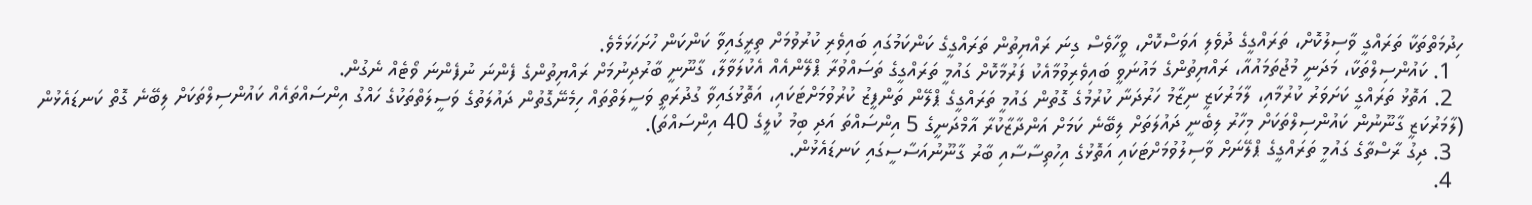ހިދުމަތްތަކާ ތަރައްގީ ވާސިލުކޮށް، ތަރައްގީގެ ދުވެލި އަވަސްކޮށް، ވީހާވެސް ގިނަ ރައްޔިތުން ތަރައްގީގެ ކަންކަމުގައި ބައިވެރި ކުރުވުމަށް ތިރީގައިވާ ކަންކަން ހުށަހަޅަމެވެ.
  1. ކައުންސިލްތަކާ، މަދަނީ މުޖުތަމައުއާ، ރައްޔިތުންގެ މައުނަވީ ބައިވެރިވުމާއެކު ފަރުމާކޮށް ގައުމީ ތަރައްގީގެ ތަސައްވުރާ ޕްލޭންއެއް އެކުލަވާލާ، ގާނޫނީ ބާރުދިނުމަށް ރައްޔިތުންގެ ފެންނަ ނުފެންނަ ވޯޓެއް ނެގުން.
  2. އަތޮޅު ތަރައްގީ ކަށަވަރު ކުރުމާއި، ލާމަރުކަޒީ ނިޒާމު ހަރުދަނާ ކުރުމުގެ ގޮތުން ގައުމީ ތަރައްގީގެ ޕްލޭން ތަންފީޒު ކުރުވުމަށްޓަކައި، އަތޮޅުގައިވާ ގުދުރަތީ ވަސީލަތްތައް ހިމެނޭގޮތުން ދައުލަތުގެ ވަސީލަތްތަކުގެ ހައްގު އިންސައްތައެއް ކައުންސިލްތަކަށް ލިބޭނެ ގޮތް ކަނޑައެޅުން (ލާމަރުކަޒީ ގާނޫނުން ކައުންސިލްތަކަށް މިހާރު ލިބެނީ ދައުލަތަށް ލިބޭނެ ކަމަށް އަންދާޒާކުރާ އާމްދަނީގެ 5 އިންސައްތަ އަދި ބިމު ކުލީގެ 40 އިންސައްތަ).
  3. ދިގު ރާސްތާގެ ގައުމީ ތަރައްގީގެ ޕްލޭނަށް ވާސިލުވުމަށްޓަކައި އަތޮޅުގެ އިހުތިސާސާއި ބާރު ގާނޫނުއަސާސީގައި ކަނޑައެޅުން.
  4.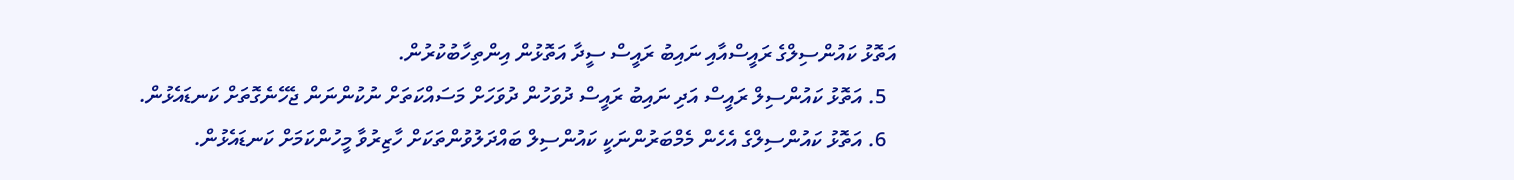އަތޮޅު ކައުންސިލްގެ ރައީސްއާއި ނައިބު ރައީސް ސީދާ އަތޮޅުން އިންތިހާބުކުރުން.
  5. އަތޮޅު ކައުންސިލް ރައީސް އަދި ނައިބު ރައީސް ދުވަހުން ދުވަހަށް މަސައްކަތަށް ނުކުންނަން ޖެހޭނެގޮތަށް ކަނޑައެޅުން.
  6. އަތޮޅު ކައުންސިލްގެ އެހެން މެމްބަރުންނަކީ ކައުންސިލް ބައްދަލުވުންތަކަށް ހާޒިރުވާ މީހުންކަމަށް ކަނޑައެޅުން.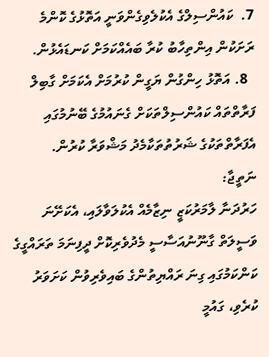7.  ކައުންސިލްގެ އެކުލެވިގެންވަނީ އަތޮޅުގެ ކޮންމެ ރަށަކުން އިންތިހާބު ކުރާ ބައެއްކަމަށް ކަނޑައެޅުން.
  8. އަތޮޅު ހިންގުން ޔަގީން ކުރުމަށް އެކަމަށް ގާބިލް ފަރާތްތައް ކައުންސިލްތަކަށް ގެނައުމުގެ ބޭނުމުގައި އެފަރާތްތަކުގެ ޝަރުތުތަކާމެދު މަޝްވަރާ ކުރުން.
ނަތީޖާ:
ހަރުދަނާ ލާމަރުކަޒީ ނިޒާމެއް އެކުލަވާލައި، އެކަށޭނަ ވަސީލަތް ގާނޫނުއަސާސީ މެދުވެރިކޮށް ދީފިނަމަ ތަރައްގީގެ ކަންކަމުގައި ގިނަ ރައްޔިތުންގެ ބައިވެރިވުން ކަށަވަރު ކުރެވި، ގައުމީ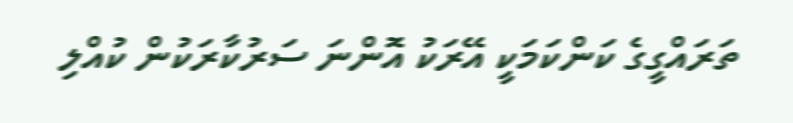ތަރައްގީގެ ކަންކަމަކީ އޭރަކު އޮންނަ ސަރުކާރަކުން ކުއްލި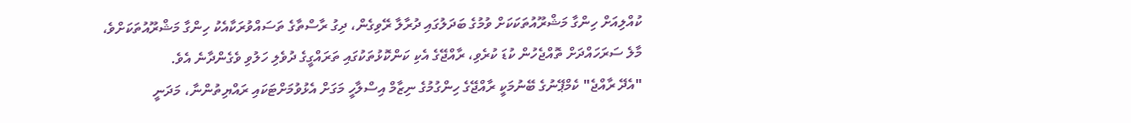ކުއްލިއަށް ހިންގާ މަޝްރޫއުތަކަކަށް ވުމުގެ ބަދަލުގައި ދުރާލާ ރޭވިގެން، ދިގު ރާސްތާގެ ތަސައްވުރަކާއެކު ހިންގާ މަޝްރޫއުތަކަށްވެ، މާލެ ސަރަހައްދަށް ތޮއްޖެހުން ކުޑަ ކުރެވި، ރާއްޖޭގެ އެކި ކަންކޮޅުތަކުގައި ތަރައްގީގެ ދުވެލި ހަލުވި ވެގެންދާނެ އެވެ.
"އެދޭ ރާއްޖެ" ކެމްޕޭނުގެ ބޭނުމަކީ ރާއްޖޭގެ ހިންގުމުގެ ނިޒާމް އިސްލާހީ މަގަށް އެޅުވުމަށްޓަކައި ރައްޔިތުންނާ، މަދަނީ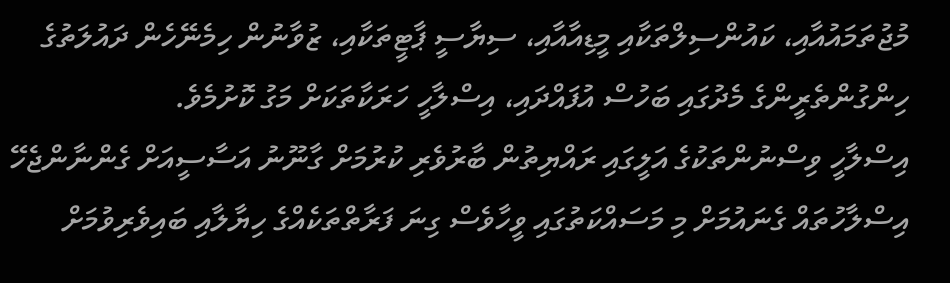މުޖުތަމައުއާއި، ކައުންސިލްތަކާއި މީޑިއާއާއި، ސިޔާސީ ޕާޓީތަކާއި، ޒުވާނުން ހިމެނޭހެން ދައުލަތުގެ ހިންގުންތެރީންގެ މެދުގައި ބަހުސް އުފައްދައި، އިސްލާހީ ހަރަކާތަކަށް މަގު ކޮށުމެވެ.
އިސްލާހީ ވިސްނުންތަކުގެ އަލީގައި ރައްޔިތުން ބާރުވެރި ކުރުމަށް ގާނޫނު އަސާސީއަށް ގެންނާންޖެހޭ އިސްލާހުތައް ގެނައުމަށް މި މަސައްކަތުގައި ވީހާވެސް ގިނަ ފަރާތްތަކެއްގެ ހިޔާލާއި ބައިވެރިވުމަށް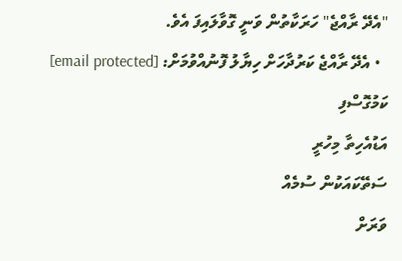"އެދޭ ރާއްޖެ" ހަރަކާތުން ވަނީ ގޮވާލައިފަ އެވެ.
  • އެދޭ ރާއްޖެ ކަރުދާހަށް ހިޔާލު ފޮނުއްވުމަށް: [email protected]
ކަމުގޮސްފި
އަޑުއެހިތާ މިހުރީ
ސަތޭކައަކުން ސުމެއް
ވަރަށް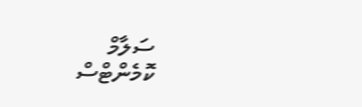ސަލާމް
ކޮމެންޓްސް